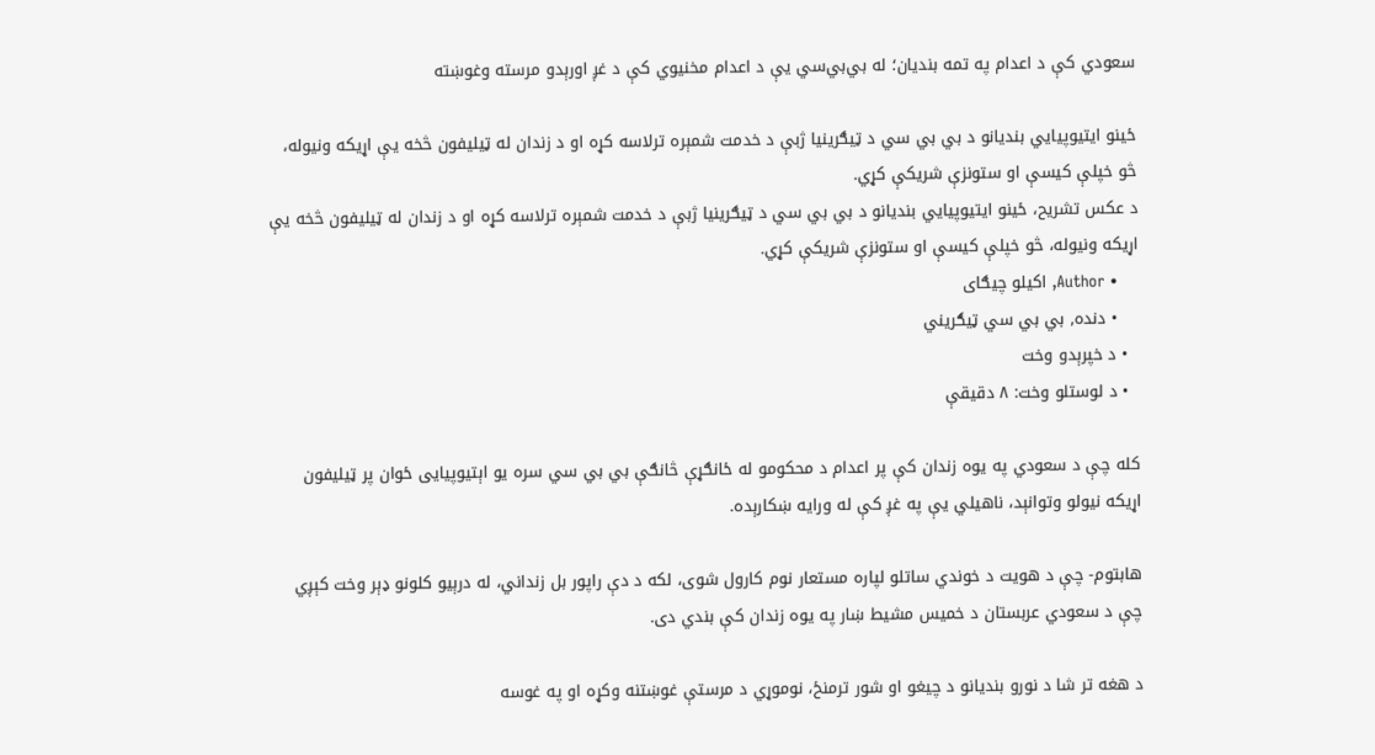سعودي کې د اعدام په تمه بندیان؛ له بي‌بي‌سي یې د اعدام مخنیوي کې د غږ اورېدو مرسته وغوښته

ځینو ایتیوپیايي بندیانو د بي بي سي د ټیګرینیا ژبې د خدمت شمېره ترلاسه کړه او د زندان له ټیلیفون څخه یې اړیکه ونیوله، څو خپلې کیسې او ستونزې شریکې کړي.
د عکس تشریح، ځینو ایتیوپیايي بندیانو د بي بي سي د ټیګرینیا ژبې د خدمت شمېره ترلاسه کړه او د زندان له ټیلیفون څخه یې اړیکه ونیوله، څو خپلې کیسې او ستونزې شریکې کړي.
    • Author, اکیلو چیګای
    • دنده, بي بي سي ټیګریني
  • د خپرېدو وخت
  • د لوستلو وخت: ۸ دقیقې

کله چې د سعودي په یوه زندان کې پر اعدام د محکومو له ځانګړې څانګې بي بي سي سره یو اېتیوپیايی ځوان پر ټیلیفون اړیکه نیولو وتوانېد، ناهیلي یې په غږ کې له ورایه ښکارېده.

هابتوم- چې د هویت د خوندي ساتلو لپاره مستعار نوم کارول شوی، لکه د دې راپور بل زنداني، له درېیو کلونو ډېر وخت کېږي چې د سعودي عربستان د خمیس مشیط ښار په یوه زندان کې بندي دی.

د هغه تر شا د نورو بندیانو د چیغو او شور ترمنځ، نوموړي د مرستې غوښتنه وکړه او په غوسه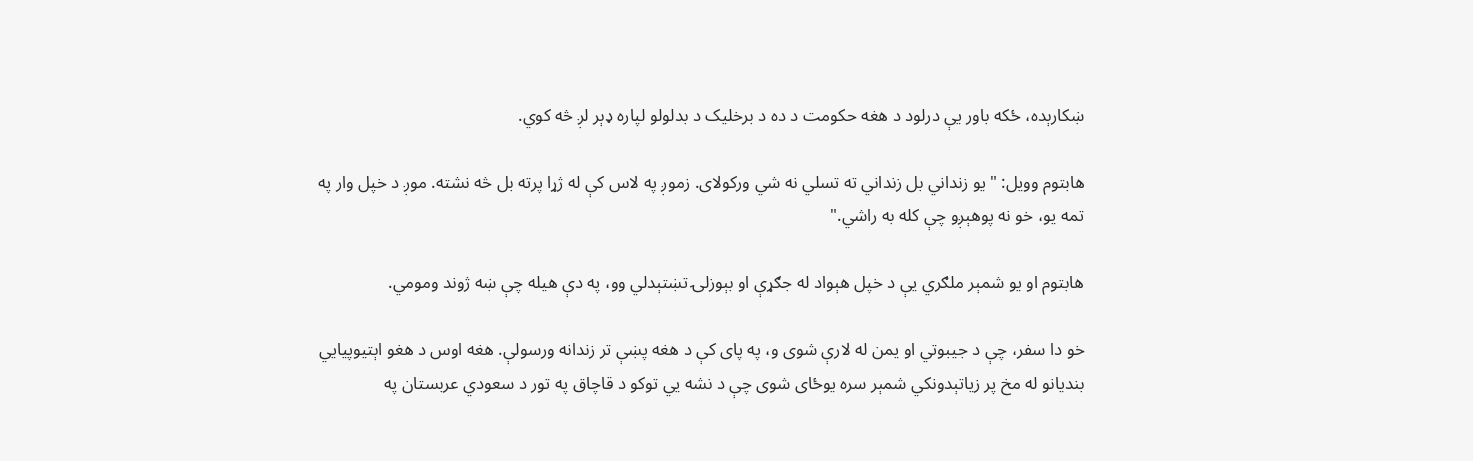ښکارېده، ځکه باور یې درلود د هغه حکومت د ده د برخلیک د بدلولو لپاره ډېر لږ څه کوي.

هابتوم وویل: "یو زنداني بل زنداني ته تسلي نه شي ورکولای. زموږ په لاس کې له ژړا پرته بل څه نشته. موږ د خپل وار په تمه یو، خو نه پوهېږو چې کله به راشي."

هابتوم او یو شمېر ملګري یې د خپل هېواد له جګړې او بېوزلۍ تښتېدلي وو، په دې هیله چې ښه ژوند ومومي.

خو دا سفر، چې د جیبوتي او یمن له لارې شوی و، په پای کې د هغه پښې تر زندانه ورسولې. هغه اوس د هغو اېتیوپیایي بندیانو له مخ پر زیاتېدونکي شمېر سره یوځای شوی چې د نشه یي توکو د قاچاق په تور د سعودي عربستان په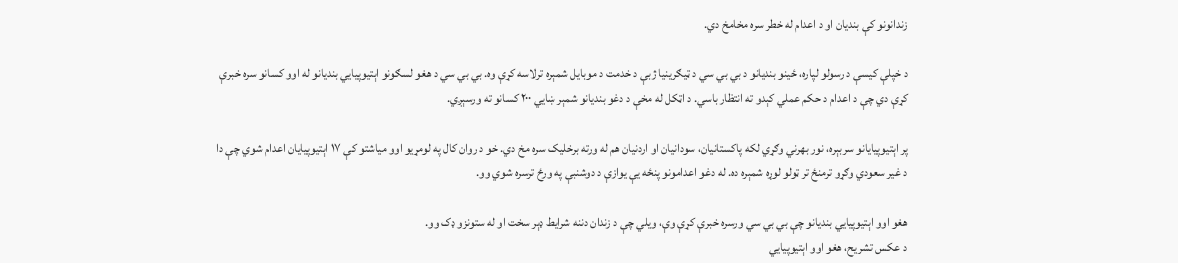زندانونو کې بندیان او د اعدام له خطر سره مخامخ دي.

د خپلې کیسې د رسولو لپاره، ځینو بندیانو د بي بي سي د ټیګرینیا ژبې د خدمت د موبایل شمېره ترلاسه کړې وه. بي بي سي د هغو لسګونو اېتیوپیايي بندیانو له اوو کسانو سره خبرې کړې دي چې د اعدام د حکم عملي کېدو ته انتظار باسي. د اټکل له مخې د دغو بندیانو شمېر ښايي ۲۰۰ کسانو ته ورسېږي.

پر اېتیوپیایانو سربېره، نور بهرني وګړي لکه پاکستانیان، سودانیان او اردنیان هم له ورته برخلیک سره مخ دي. خو د روان کال په لومړیو اوو میاشتو کې ۱۷ اېتیوپیایان اعدام شوي چې دا د غیر سعودي وګړو ترمنځ تر ټولو لوړه شمېره ده. له دغو اعدامونو پنځه یې یوازې د دوشنبې په ورځ ترسره شوي وو.

هغو اوو اېتیوپیایي بندیانو چې بي بي سي ورسره خبرې کړې وې، ویلي چې د زندان دننه شرایط ډېر سخت او له ستونزو ډک وو.
د عکس تشریح، هغو اوو اېتیوپیایي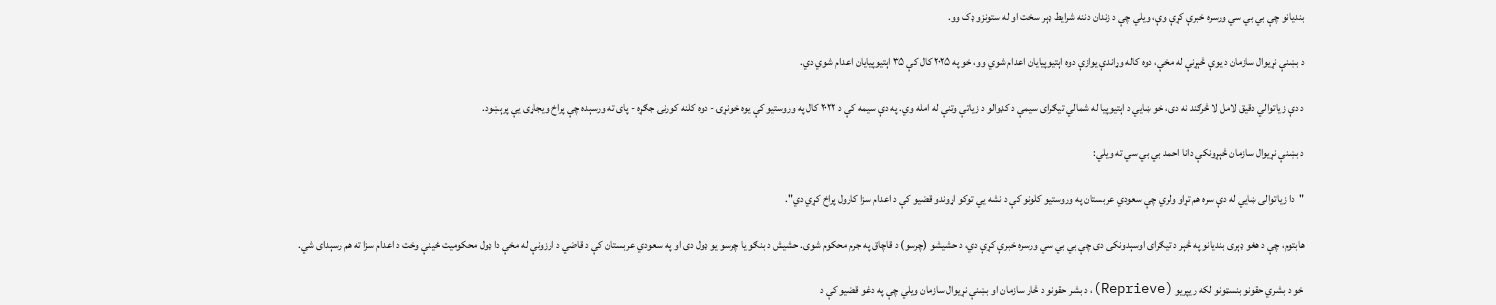بندیانو چې بي بي سي ورسره خبرې کړې وې، ویلي چې د زندان دننه شرایط ډېر سخت او له ستونزو ډک وو.

د بښنې نړیوال سازمان د یوې څېړنې له مخې، دوه کاله وړاندې یوازې دوه اېتیوپیایان اعدام شوي وو، خو په ۲۰۲۵ کال کې ۳۵ اېتیوپیایان اعدام شوي دي.

د دې زیاتوالي دقیق لامل لا څرګند نه دی، خو ښايي د اېتیوپیا له شمالي تیګرای سیمې د کډوالو د زیاتې وتنې له امله وي. په دې سیمه کې د ۲۰۲۲ کال په وروستیو کې یوه خونړۍ - دوه کلنه کورنۍ جګړه - پای ته ورسېده چې پراخ ویجاړی یې پرېښود.

د بښنې نړیوال سازمان څېړونکې دانا احمد بي بي سي ته ویلي:

"دا زیاتوالی ښايي له دې سره هم تړاو ولري چې سعودي عربستان په وروستیو کلونو کې د نشه يي توکو اړوندو قضیو کې د اعدام سزا کارول پراخ کړي دي".

هابتوم، چې د هغو ډېری بندیانو په څېر د تیګرای اوسېدونکی دی چې بي بي سي ورسره خبرې کړې دي، د حشیشو (چرسو) د قاچاق په جرم محکوم شوی. حشیش د بنګو یا چرسو یو ډول دی او په سعودي عربستان کې د قاضي د ارزونې له مخې دا ډول محکومیت ځینې وخت د اعدام سزا ته هم رسېدای شي.

خو د بشري حقونو بنسټونو لکه ریپریو (Reprieve)، د بشر حقونو د څار سازمان او بښنې نړیوال سازمان ویلي چې په دغو قضیو کې د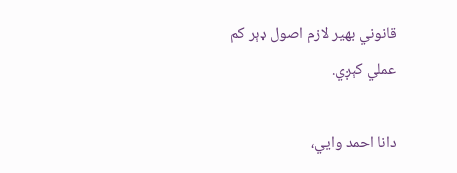قانوني بهیر لازم اصول ډېر کم عملي کېږي.

دانا احمد وايي،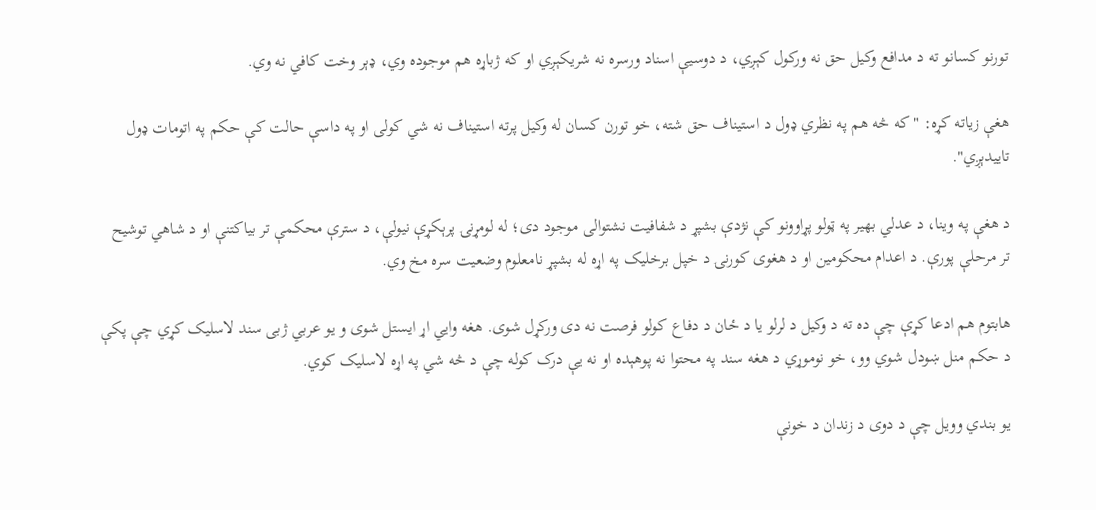تورنو کسانو ته د مدافع وکیل حق نه ورکول کېږي، د دوسیې اسناد ورسره نه شریکېږي او که ژباړه هم موجوده وي، ډېر وخت کافي نه وي.

هغې زیاته کړه: "که څه هم په نظري ډول د استیناف حق شته، خو تورن کسان له وکیل پرته استیناف نه شي کولی او په داسې حالت کې حکم په اتومات ډول تاییدېږي".

د هغې په وینا، د عدلي بهیر په ټولو پړاوونو کې نژدې بشپړ د شفافیت نشتوالی موجود دی؛ له لومړنۍ پرېکړې نیولې، د سترې محکمې تر بیاکتنې او د شاهي توشیح تر مرحلې پورې. د اعدام محکومین او د هغوی کورنۍ د خپل برخلیک په اړه له بشپړ نامعلوم وضعیت سره مخ وي.

هابتوم هم ادعا کړې چې ده ته د وکیل د لرلو یا د ځان د دفاع کولو فرصت نه دی ورکړل شوی. هغه وايي اړ ایستل شوی و یو عربي ژبی سند لاسلیک کړي چې پکې د حکم منل ښودل شوي وو، خو نوموړي د هغه سند په محتوا نه پوهېده او نه یې درک کوله چې د څه شي په اړه لاسلیک کوي.

یو بندي وویل چې د دوی د زندان د خونې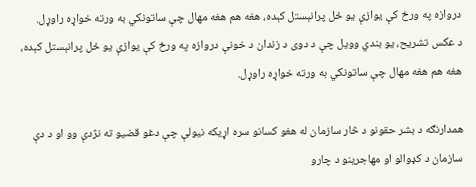دروازه په ورځ کې یوازې یو ځل پرانېستل کېده، هغه هم هغه مهال چې ساتونکي به ورته خواړه راوړل.
د عکس تشریح، یو بندي وویل چې د دوی د زندان د خونې دروازه په ورځ کې یوازې یو ځل پرانېستل کېده، هغه هم هغه مهال چې ساتونکي به ورته خواړه راوړل.

همدارنګه د بشر حقونو د څار سازمان له هغو کسانو سره اړیکه نیولې چې دغو قضیو ته نژدې وو او د دې سازمان د کډوالو او مهاجرینو د چارو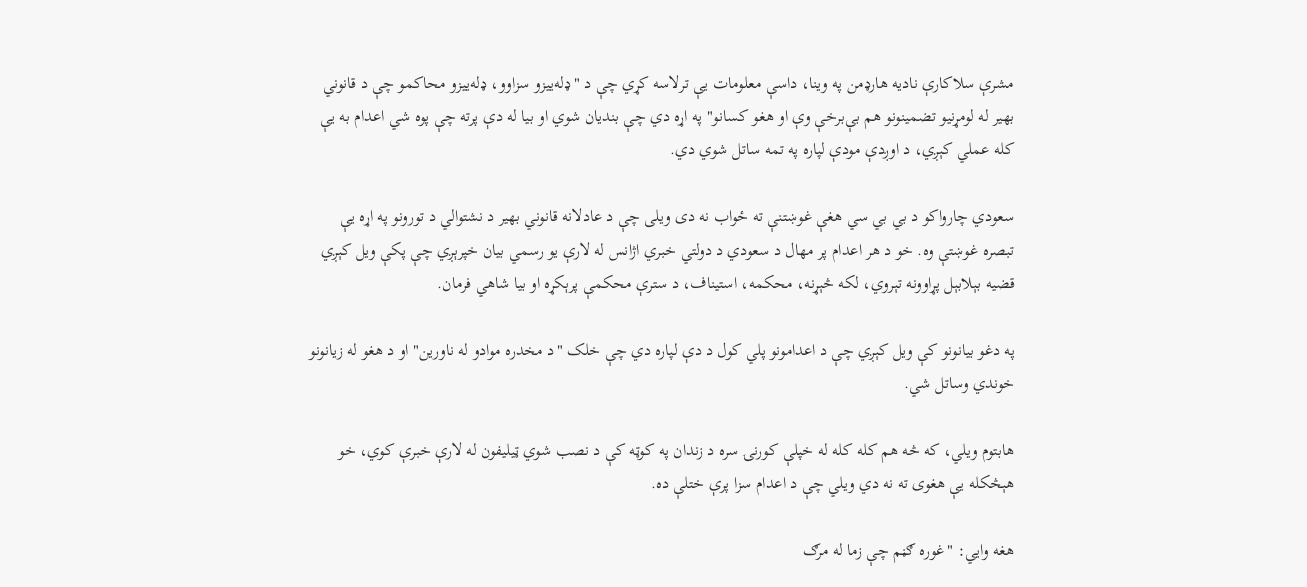مشرې سلاکارې نادیه هارډمن په وینا، داسې معلومات یې ترلاسه کړي چې د "ډله‌ییزو سزاوو، ډله‌ییزو محاکمو چې د قانوني بهیر له لومړنیو تضمینونو هم بې‌برخې وې او هغو کسانو" په اړه دي چې بندیان شوي او بیا له دې پرته چې پوه شي اعدام به یې کله عملي کېږي، د اوږدې مودې لپاره په تمه ساتل شوي دي.

سعودي چارواکو د بي بي سي هغې غوښتنې ته ځواب نه دی ویلی چې د عادلانه قانوني بهیر د نشتوالي د تورونو په اړه یې تبصره غوښتې وه. خو د هر اعدام پر مهال د سعودي د دولتي خبري اژانس له لارې یو رسمي بیان خپرېږي چې پکې ویل کېږي قضیه بېلابېل پړاوونه تېروي، لکه څېړنه، محکمه، استیناف، د سترې محکمې پرېکړه او بیا شاهي فرمان.

په دغو بیانونو کې ویل کېږي چې د اعدامونو پلي کول د دې لپاره دي چې خلک "د مخدره موادو له ناورین" او د هغو له زیانونو خوندي وساتل شي.

هابتوم ویلي، که څه هم کله کله له خپلې کورنۍ سره د زندان په کوټه کې د نصب شوي ټیلیفون له لارې خبرې کوي، خو هېڅکله یې هغوی ته نه دي ویلي چې د اعدام سزا پرې ختلې ده.

هغه وایي: "غوره ګڼم چې زما له مرګ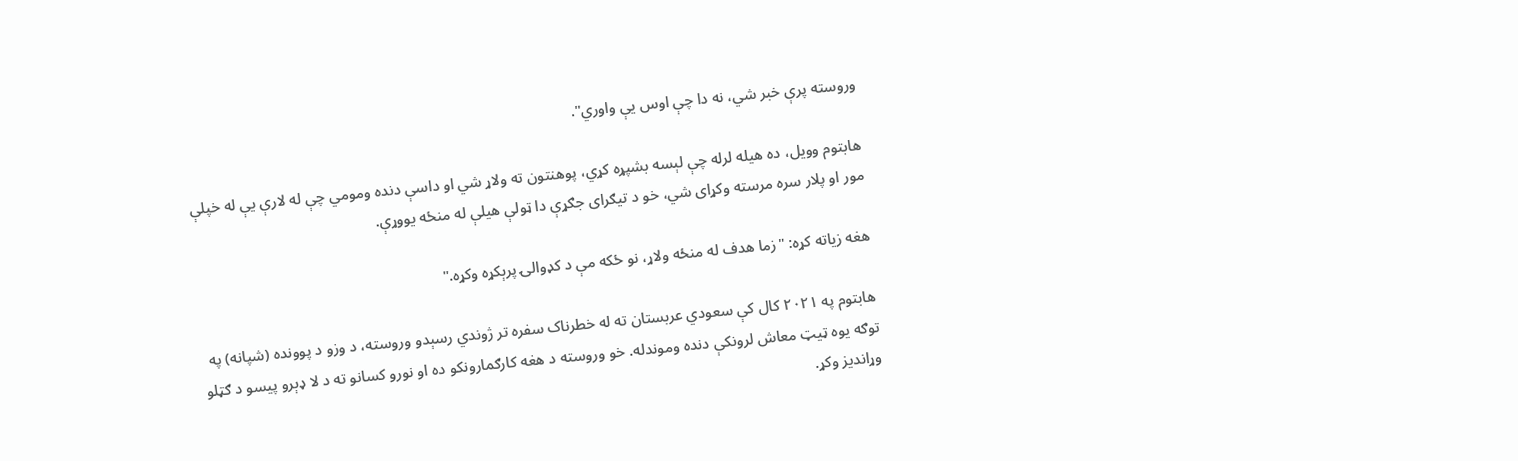وروسته پرې خبر شي، نه دا چې اوس یې واوري".

هابتوم وویل، ده هیله لرله چې لېسه بشپړه کړي، پوهنتون ته ولاړ شي او داسې دنده ومومي چې له لارې یې له خپلې مور او پلار سره مرسته وکړای شي، خو د تیګرای جګړې دا ټولې هیلې له منځه یووړې.

هغه زیاته کړه: "زما هدف له منځه ولاړ، نو ځکه مې د کډوالۍ پرېکړه وکړه."

هابتوم په ۲۰۲۱ کال کې سعودي عربستان ته له خطرناک سفره تر ژوندي رسېدو وروسته، د وزو د پوونده (شپانه) په توګه یوه ټیټ معاش لرونکې دنده وموندله. خو وروسته د هغه کارګمارونکو ده او نورو کسانو ته د لا ډېرو پیسو د ګټلو وړاندیز وکړ.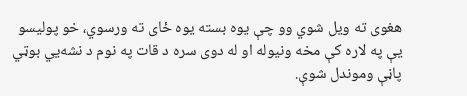هغوی ته ویل شوي وو چې یوه بسته یوه ځای ته ورسوي، خو پولیسو یې په لاره کې مخه ونیوله او له دوی سره د قات په نوم د نشه‌يي بوټي پاڼې وموندل شوې.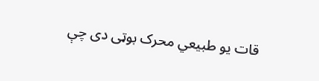قات یو طبیعي محرک بوټی دی چې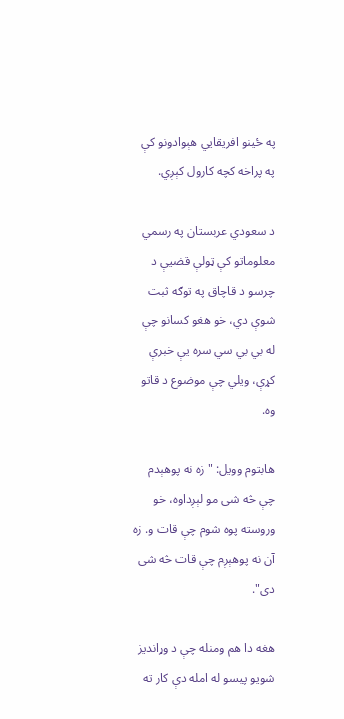په ځینو افریقايي هېوادونو کې په پراخه کچه کارول کېږي.

د سعودي عربستان په رسمي معلوماتو کې ټولې قضیې د چرسو د قاچاق په توګه ثبت شوې دي، خو هغو کسانو چې له بي بي سي سره یې خبرې کړې، ویلي چې موضوع د قاتو وه.

هابتوم وویل: "زه نه پوهېدم چې څه شی مو لېږداوه، خو وروسته پوه شوم چې قات و. زه آن نه پوهېږم چې قات څه شی دی".

هغه دا هم ومنله چې د وړاندیز شویو پیسو له امله دې کار ته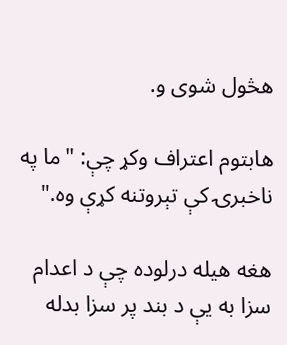هڅول شوی و.

هابتوم اعتراف وکړ چې: "ما په ناخبرۍ کې تېروتنه کړې وه."

هغه هیله درلوده چې د اعدام سزا به یې د بند پر سزا بدله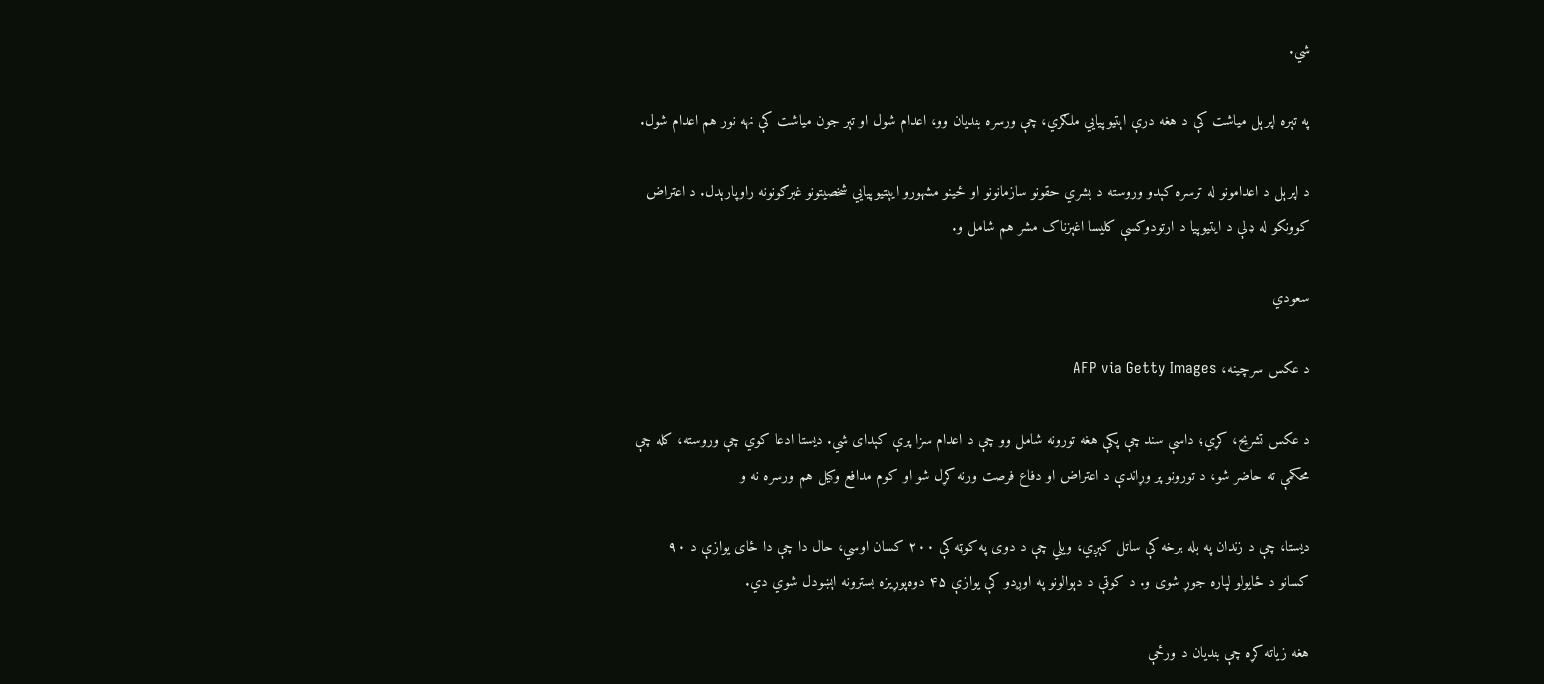شي.

په تېره اپرېل میاشت کې د هغه درې اېتیوپیايي ملګري، چې ورسره بندیان وو، اعدام شول او تېر جون میاشت کې نهه نور هم اعدام شول.

د اپرېل د اعدامونو له ترسره کېدو وروسته د بشري حقونو سازمانونو او ځینو مشهورو ایېتیوپیايي شخصیتونو غبرګونونه راوپارېدل. د اعتراض کوونکو له ډلې د ایتیوپیا د ارتودوکسې کلیسا اغېزناک مشر هم شامل و.

سعودي

د عکس سرچینه، AFP via Getty Images

د عکس تشریح، کړي؛ داسې سند چې پکې هغه تورونه شامل وو چې د اعدام سزا پرې کېدای شي. دیستا ادعا کوي چې وروسته، کله چې محکمې ته حاضر شو، د تورونو پر وړاندې د اعتراض او دفاع فرصت ورنه کړل شو او کوم مدافع وکیل هم ورسره نه و

دیستا، چې د زندان په بله برخه کې ساتل کېږي، ویلي چې د دوی په کوټه کې ۲۰۰ کسان اوسي، حال دا چې دا ځای یوازې د ۹۰ کسانو د ځایولو لپاره جوړ شوی و. د کوټې د دېوالونو په اوږدو کې یوازې ۴۵ دوه‌پوړیزه بسترونه اېښودل شوي دي.

هغه زیاته کړه چې بندیان د ورځې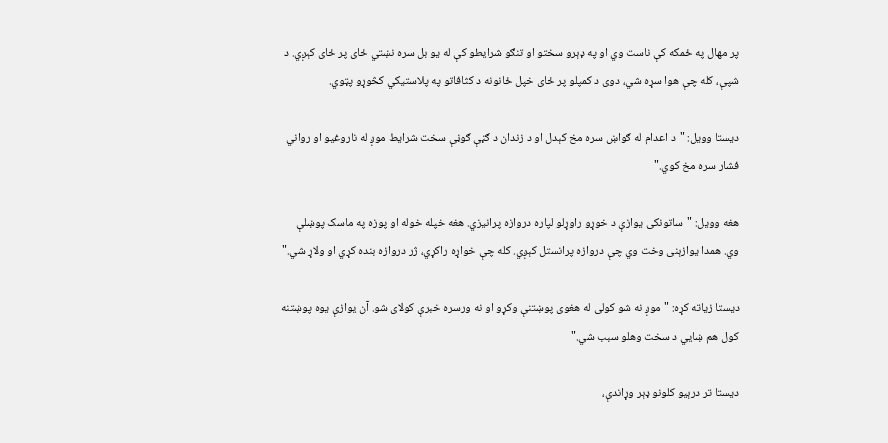پر مهال په ځمکه کې ناست وي او په ډېرو سختو او تنګو شرایطو کې له یو بل سره نښتي ځای پر ځای کېږي. د شپې، کله چې هوا سړه شي، دوی د کمپلو پر ځای خپل ځانونه د کثافاتو په پلاستیکي کڅوړو پټوي.

دیستا وویل: "د اعدام له ګواښ سره مخ کېدل او د زندان د ګڼې ګوڼې سخت شرایط موږ له ناروغیو او رواني فشار سره مخ کوي."

هغه وویل: "ساتونکی یوازې د خوړو راوړلو لپاره دروازه پرانیزي. هغه خپله خوله او پوزه په ماسک پوښلې وي. همدا یوازېنی وخت وي چې دروازه پرانستل کېږي. کله چې خواړه راکړي، ژر دروازه بنده کړي او ولاړ شي."

دیستا زیاته کړه: "موږ نه شو کولی له هغوی پوښتنې وکړو او نه ورسره خبرې کولای شو. آن یوازې یوه پوښتنه کول هم ښايي د سخت وهلو سبب شي."

دیستا تر درېیو کلونو ډېر وړاندې،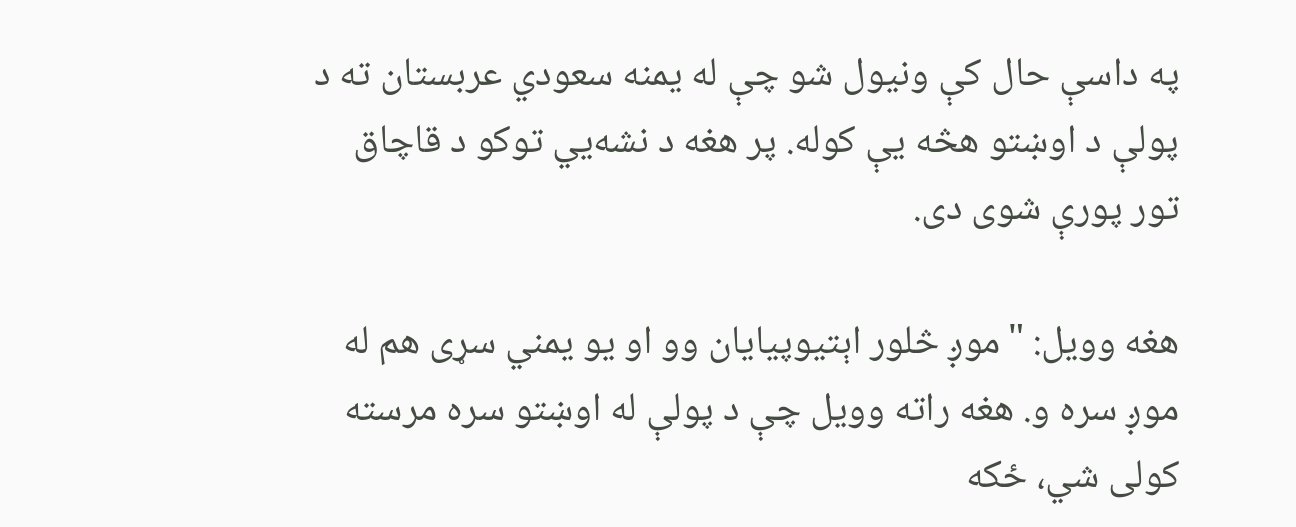په داسې حال کې ونیول شو چې له یمنه سعودي عربستان ته د پولې د اوښتو هڅه یې کوله. پر هغه د نشه‌يي توکو د قاچاق تور پورې شوی دی.

هغه وویل: "موږ څلور اېتیوپیایان وو او یو یمني سړی هم له موږ سره و. هغه راته وویل چې د پولې له اوښتو سره مرسته کولی شي، ځکه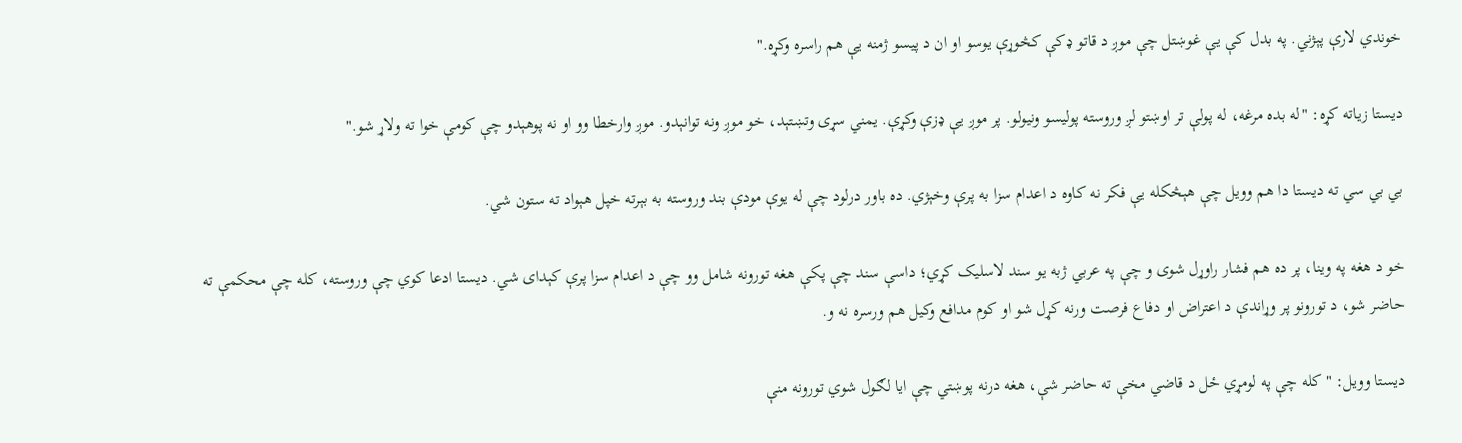خوندي لارې پېژني. په بدل کې یې غوښتل چې موږ د قاتو ډکې کڅوړې یوسو او ان د پیسو ژمنه یې هم راسره وکړه."

دیستا زیاته کړه: "له بده مرغه، له پولې تر اوښتو لږ وروسته پولیسو ونیولو. پر موږ یې ډزې وکړې. یمني سړی وتښتېد، خو موږ ونه توانېدو. موږ وارخطا وو او نه پوهېدو چې کومې خوا ته ولاړ شو."

بي بي سي ته دیستا دا هم وویل چې هېڅکله یې فکر نه کاوه د اعدام سزا به پرې وخېژي. ده باور درلود چې له یوې مودې بند وروسته به بېرته خپل هېواد ته ستون شي.

خو د هغه په وینا، پر ده هم فشار راوړل شوی و چې په عربي ژبه یو سند لاسلیک کړي؛ داسې سند چې پکې هغه تورونه شامل وو چې د اعدام سزا پرې کېدای شي. دیستا ادعا کوي چې وروسته، کله چې محکمې ته حاضر شو، د تورونو پر وړاندې د اعتراض او دفاع فرصت ورنه کړل شو او کوم مدافع وکیل هم ورسره نه و.

دیستا وویل: "کله چې په لومړي ځل د قاضي مخې ته حاضر شې، هغه درنه پوښتي چې ایا لګول شوي تورونه منې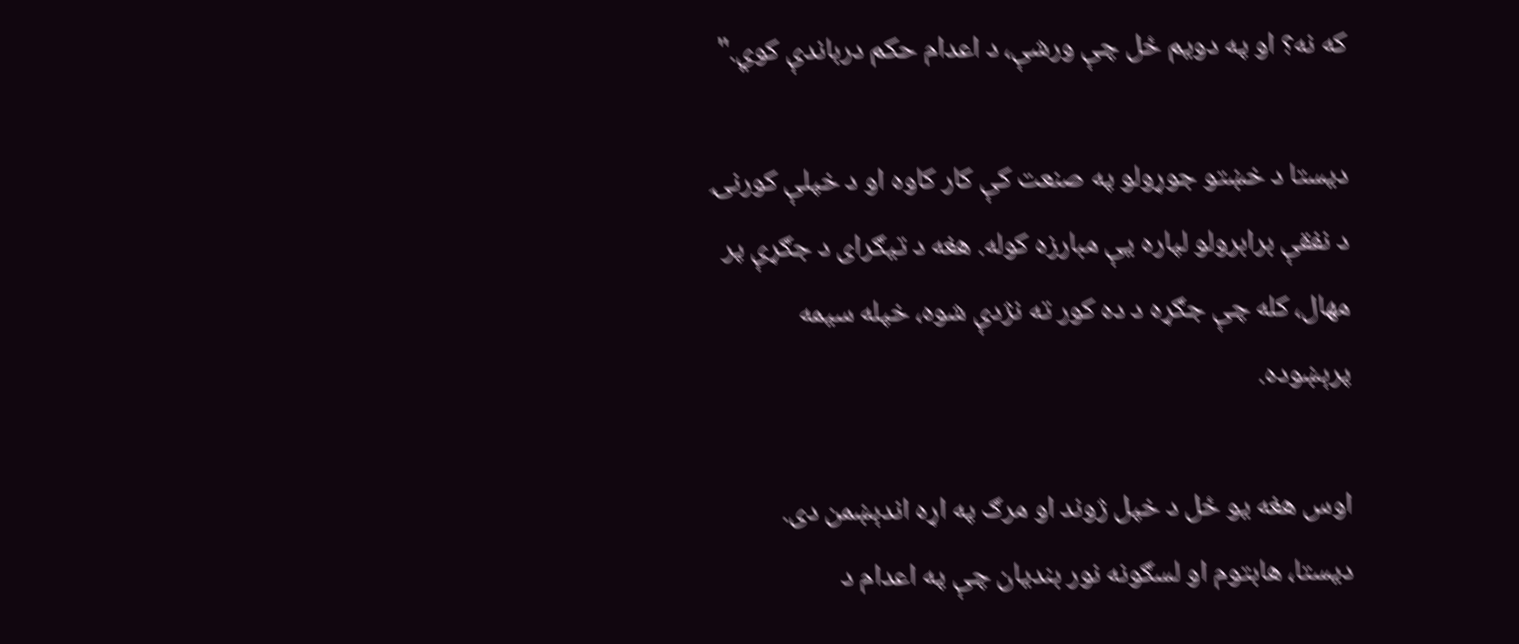که نه؟ او په دویم ځل چې ورشې، د اعدام حکم درباندې کوي."

دیستا د خښتو جوړولو په صنعت کې کار کاوه او د خپلې کورنۍ د نفقې برابرولو لپاره یې مبارزه کوله. هغه د تیګرای د جګړې پر مهال، کله چې جګړه د ده کور ته نژدې شوه، خپله سیمه پرېښوده.

اوس هغه یو ځل د خپل ژوند او مرګ په اړه اندېښمن دی. دیستا، هابتوم او لسګونه نور بندیان چې په اعدام د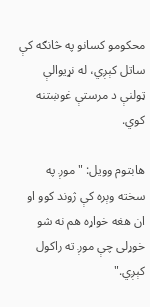محکومو کسانو په څانګه کې ساتل کېږي، له نړیوالې ټولنې د مرستې غوښتنه کوي.

هابتوم وویل: "موږ په سخته وېره کې ژوند کوو او ان هغه خواړه هم نه شو خوړلی چې موږ ته راکول کېږي."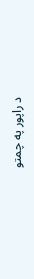د راپور په چمتو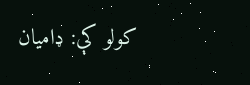کولو کې: ډامیان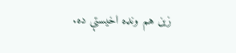زین هم ونډه اخیستې ده.